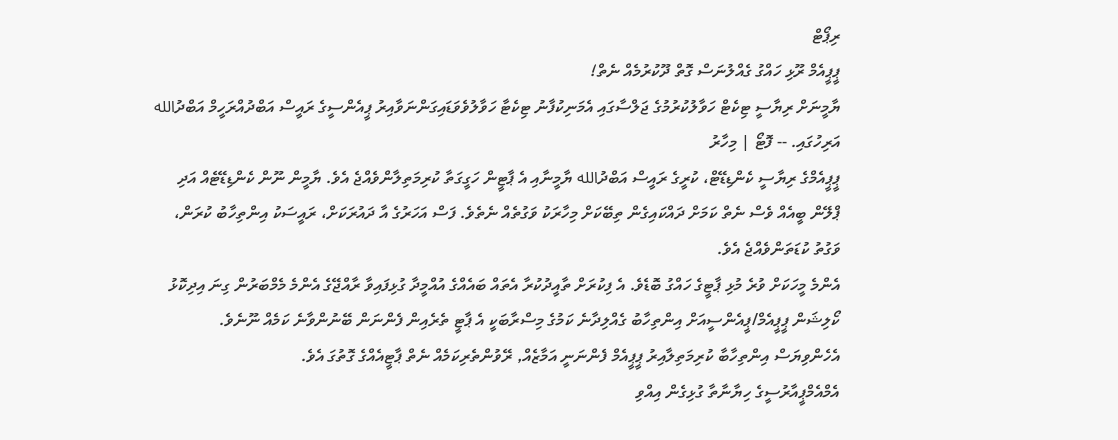ރިޕޯޓް
ޕީޕީއެމް ރޫޅި ހައްގު ގެއްލުނަސް ގޮތް ދޫކުރުމެއް ނެތް!
ޔާމީނަށް ރިޔާސީ ޓިކެޓް ހަވާލުކުރުމުގެ ޖަލްސާގައި އެމަނިކުފާނު ޓިކެޓާ ހަވާލުވެވަޑައިގަންނަވާއިރު ޕީއެންސީގެ ރައީސް އަބްދުއްރަހީމް އަބްދުالله އަރިހުގައި. -- ފޮޓޯ | މިހާރު
ޕީޕީއެމްގެ ރިޔާސީ ކެންޑިޑޭޓް، ކުރީގެ ރައީސް އަބްދުالله ޔާމީނާއި އެ ޕާޓީން ހަގީގަތާ ކުރިމަތިލާންވެއްޖެ އެވެ. ޔާމީން ނޫން ކެންޑިޑޭޓެއް އަދި ޕްލޭން ބީއެއް ވެސް ނެތް ކަމަށް ދައްކައިގެން ތިބޭކަށް މިހާރަކު ވަގުތެއް ނެތެވެ. ފަސް އަހަރުގެ އާ ދައުރަކަށް، ރައީސަކު އިންތިހާބު ކުރަން، ވަގުތު ކުޑަތަންވެއްޖެ އެވެ.
އެންމެ މީހަކަށް ވުރެ މުޅި ޕާޓީގެ ހައްގު ބޮޑެވެ. އެ ފިކުރަށް ތާއީދުކުރާ އެތައް ބައެއްގެ އުއްމީދާ ގުޅިފައިވާ ރާއްޖޭގެ އެންމެ މެމްބަރުން ގިނަ އިދިކޮޅު ކޯލިޝަން ޕީޕީއެމް/ޕީއެންސީއަށް އިންތިހާބު ގެއްލިދާނެ ކަމުގެ މިސްރާބަކީ އެ ޕާޓީ ތެރެއިން ފެންނަން ބޭނުންވާނެ ކަމެއް ނޫނެވެ. އެހެންވިޔަސް އިންތިހާބާ ކުރިމަތިލާއިރު ޕީޕީއެމް ފެންނަނީ އަމާޒެއް, ރޭވުންތެރިކަމެއް ނެތް ޕާޓީއެއްގެ ގޮތުގަ އެވެ.
އެމްއެމްޕީއާރުސީގެ ހިޔާނާތާ ގުޅިގެން އިއްވި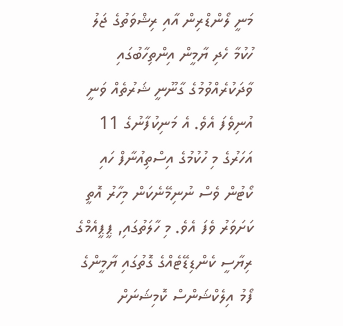މަނީ ލޯންޑްރިން އާއި ރިޝްވަތުގެ ޖަލު ހުކުމާ ހެދި ޔާމީން އިންތިހާބުގައި ވާދަކުރެއްވުމުގެ ގާނޫނީ ޝަރުތެއް ވަނީ އުނިވެފަ އެވެ. އެ މަނިކުފާނުގެ 11 އަހަރުގެ މި ހުކުމުގެ އިސްތިއުނާފް ހައި ކޯޓުން ވެސް ނުނިމޭނެކަން މިހާރު އޮތީ ކަށަވަރު ވެފަ އެވެ. މި ހާލަތުގައި, ޕީޕީއެމްގެ ރިޔާސީ ކެންޑިޑޭޓެއްގެ ގޮތުގައި ޔާމީންގެ ފޯމު އިލެކްޝަންސް ކޮމިޝަނަށް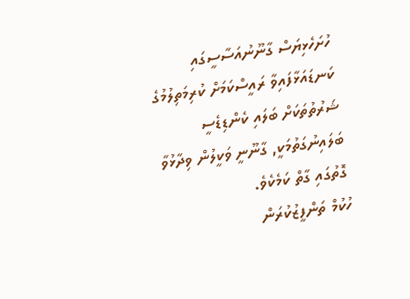ހުށަހެޅިޔަސް ގާނޫނުއަސާސީގައި ކަނޑައަޅާފައިވާ ރައީސްކަމަށް ކުރިމަތިލުމުގެ ޝަރުތުތަކަށް ބަލައި ކެންޑިޑެސީ ބަލައިނުގަތުމަކީ, ގާނޫނީ ވަކީލުން ވިދާޅުވާ ގޮތުގައި ގާތް ކަމެކެވެ.
ހުކުމް ތަންފީޒުކުރަން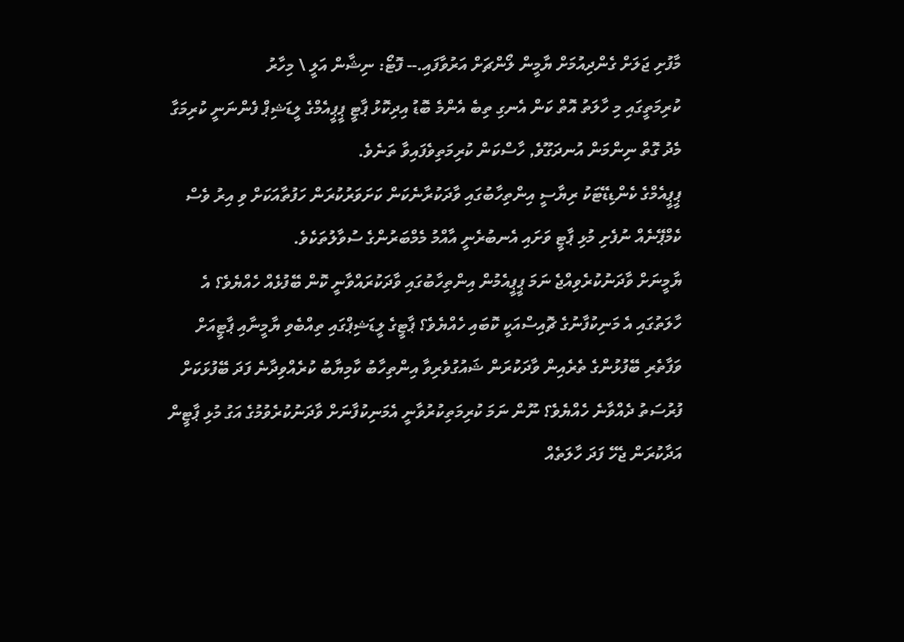މާފުށި ޖަލަށް ގެންދިއުމަށް ޔާމީން ލޯންޗަށް އަރުވާފައި.-- ފޮޓޯ: ނިޝާން އަލީ \ މިހާރު
ކުރިމަތީގައި މި ހާލަތު އޮތް ކަން އެނގި ތިބެ އެންމެ ބޮޑު އިދިކޮޅު ޕާޓީ ޕީޕީއެމްގެ ލީޑަޝިޕް ފެންނަނީ ކުރިމަގާ މެދު ގޮތް ނިންމަން އުނދަގޫވެ, ހާސްކަން ކުރިމަތިވެފައިވާ ތަނެވެ.
ޕީޕީއެމްގެ ކެންޑިޑޭޓަކު ރިޔާސީ އިންތިހާބުގައި ވާދަކުރާނެކަން ކަށަވަރުކުރަން ހަފުތާއަކަށް ވި އިރު ވެސް ކެމްޕޭނެއް ނުފެށި މުޅި ޕާޓީ ވަށައި އެނބުރެނީ އާއްމު މެމްބަރުންގެ ސުވާލުތަކެވެ.
ޔާމީނަށް ވާދަނުކުރެވިއްޖެ ނަމަ ޕީޕީއެމުން އިންތިހާބުގައި ވާދަކުރައްވާނީ ކޮން ބޭފުޅެއް ހެއްޔެވެ؟ އެ ހާލަތުގައި އެ މަނިކުފާނުގެ ޗޮއިސްއަކީ ކޮބައި ހެއްޔެވެ؟ ޕާޓީގެ ލީޑަޝިޕްގައި ތިއްބެވި ޔާމީނާއި ޕާޓީއަށް ވަފާތެރި ބޭފުޅުންގެ ތެރެއިން ވާދަކުރަން ޝައުގުވެރިވާ އިންތިހާބު ކާމިޔާބު ކުރެއްވިދާނެ ފަދަ ބޭފުޅަކަށް ފުރުސަތު ދެއްވާނެ ހެއްޔެވެ؟ ނޫން ނަމަ ކުރިމަތިކުރުވާނީ އެމަނިކުފާނަށް ވާދަނުކުރެވުމުގެ އަގު މުޅި ޕާޓީން އަދާކުރަން ޖެހޭ ފަދަ ހާލަތެއް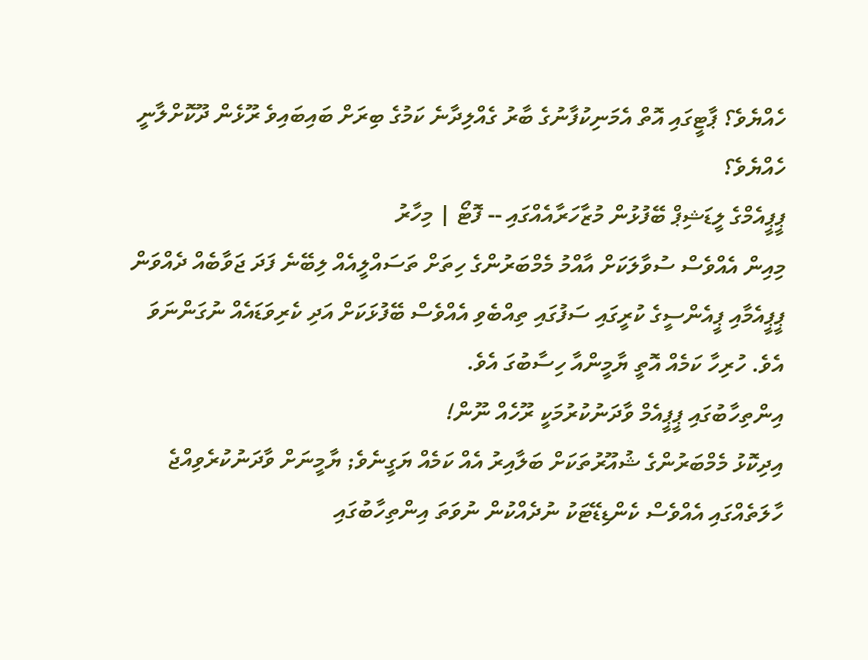ހެއްޔެވެ؟ ޕާޓީގައި އޮތް އެމަނިކުފާނުގެ ބާރު ގެއްލިދާނެ ކަމުގެ ބިރަށް ބައިބައިވެ ރޫޅެން ދޫކޮށްލާނީ ހެއްޔެވެ؟
ޕީޕީއެމްގެ ލީޑަޝިޕް ބޭފުޅުން މުޒާހަރާއެއްގައި -- ފޮޓޯ | މިހާރު
މިއިން އެއްވެސް ސުވާލަކަށް އާއްމު މެމްބަރުންގެ ހިތަށް ތަސައްލީއެއް ލިބޭނެ ފަދަ ޖަވާބެއް ދެއްވަން ޕީޕީއެމާއި ޕީއެންސީގެ ކުރީގައި ސަފުގައި ތިއްބެވި އެއްވެސް ބޭފުޅަކަށް އަދި ކެރިވަޑައެއް ނުގަންނަވަ އެވެ. ހުރިހާ ކަމެއް އޮތީ ޔާމީންއާ ހިސާބުގަ އެވެ.
އިންތިހާބުގައި ޕީޕީއެމް ވާދަނުކުރުމަކީ ރޫހެއް ނޫން!
އިދިކޮޅު މެމްބަރުންގެ ޝުއޫރުތަކަށް ބަލާއިރު އެއް ކަމެއް ޔަގީނެވެ; ޔާމީނަށް ވާދަނުކުރެވިއްޖެ ހާލަތެއްގައި އެއްވެސް ކެންޑިޑޭޓަކު ނުދެއްކުން ނުވަތަ އިންތިހާބުގައި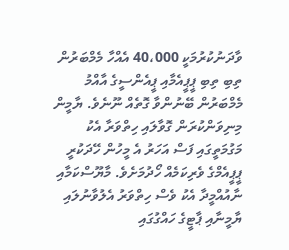ވާދަނުކުރުމަކީ 40،000 އެއްހާ މެމްބަރުން ތިބި ތިބި ޕީޕީއެމާއި ޕީއެންސީގެ އާއްމު މެމްބަރުން ބޭނުންވާ ގޮތެއް ނޫނެވެ. ޔާމީން މިނިވަންކުރަން ގޮވާލައި ހިތްވަރާ އެކު މަގުމަތީގައި ފަސް އަހަރު އެ މީހުން ހޭދަކުރީ ޕީޕީއެމްގެ ވެރިކަމެއް ހޯދުމަށެވެ. މާޔޫސްކަމާއި ނާއުއްމީދާ އެކު ވެސް ހިތްވަރު އެލުވާނުލައި ޔާމީނާއި ޕާޓީގެ ހައްގުގައި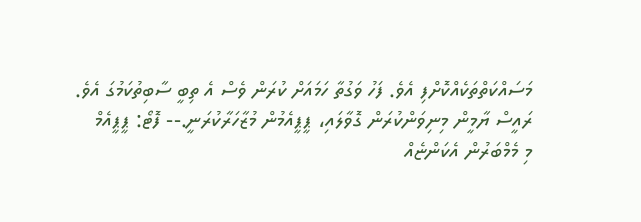މަސައްކަތްތަކެއްކޮށްފި އެވެ. ފަހު ވަގުތާ ހަމައަށް ކުރަން ވެސް އެ ތިބީ ސާބިތުކަމުގަ އެވެ.
ރައީސް ޔާމީން މިނިވަންކުރަން ގޮވާލައި، ޕީޕީއެމުން މުޒާހަރާކުރަނީ.-- ފޮޓޯ: ޕީޕީއެމް
މި މެމްބަރުން އެކަންޏެއް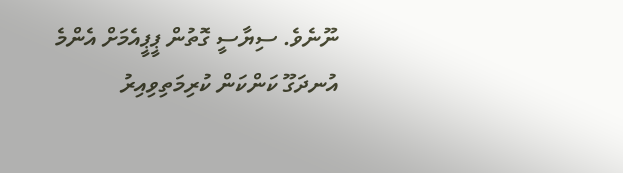ނޫނެވެ. ސިޔާސީ ގޮތުން ޕީޕީއެމަށް އެންމެ އުނދަގޫ ކަންކަން ކުރިމަތިވިއިރު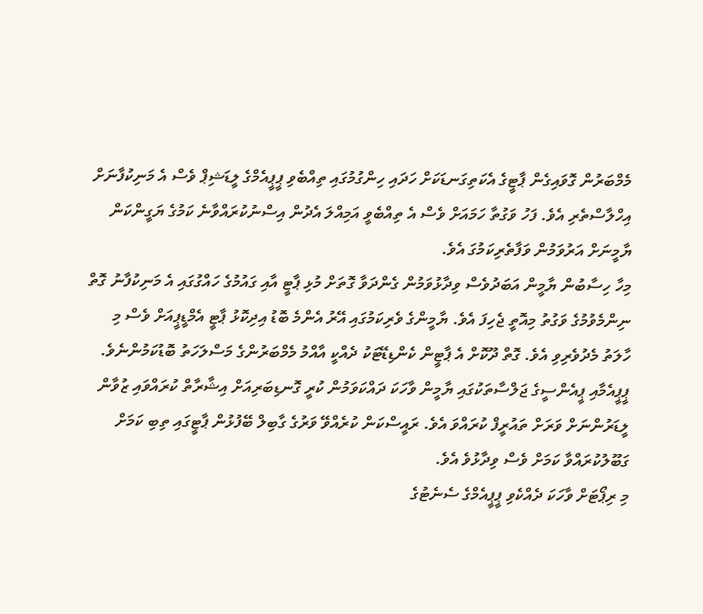މެމްބަރުން ގޮވައިގެން ޕާޓީގެ އެކަތިގަނޑަކަށް ހަދައި ހިންގުމުގައި ތިއްބެވި ޕީޕީއެމްގެ ލީޑަޝިޕް ވެސް އެ މަނިކުފާނަށް އިހްލާސްތެރި އެވެ. ފަހު ވަގުތާ ހަމައަށް ވެސް އެ ތިއްބެވީ އަމިއްލަ އެދުން އިސްނުކުރައްވާނެ ކަމުގެ ޔަގީންކަން ޔާމީނަށް އަރުވަމުން ވަފާތެރިކަމުގަ އެވެ.
މިހާ ހިސާބުން ޔާމީން އަބަދުވެސް ވިދާޅުވަމުން ގެންދަވާ ގޮތަށް މުޅި ޕާޓީ އާއި ގައުމުގެ ހައްގުގައި އެ މަނިކުފާނު ގޮތް ނިންމެވުމުގެ ވަގުތު މިއޮތީ ޖެހިފަ އެވެ. ޔާމީންގެ ވެރިކަމުގައި އޭރު އެންމެ ބޮޑު އިދިކޮޅު ޕާޓީ އެމްޑީޕީއަށް ވެސް މި ހާލަތު މެދުވެރިވި އެވެ. ގޮތް ދޫކޮށް އެ ޕާޓީން ކެންޑިޑޭޓަކު ދެއްކީ އާއްމު މެމްބަރުންގެ މަސްލަހަތު ބޮޑުކަމުންނެވެ.
ޕީޕީއެމާއި ޕީއެންސީގެ ޖަލްސާތަކުގައި ޔާމީން ވާހަކަ ދައްކަވަމުން ކުރީ ގޮނޑިބަރިއަށް އިޝާރާތް ކުރައްވައި ޒުވާން ލީޑަރުންނަށް ވަރަށް ތައުރީފް ކުރައްވަ އެވެ. ރައީސްކަން ކުރެއްވޭ ވަރުގެ ގާބިލް ބޭފުޅުން ޕާޓީގައި ތިބި ކަމަށް ގަބޫލުކުރައްވާ ކަމަށް ވެސް ވިދާޅުވެ އެވެ.
މި ރިޕޯޓަށް ވާހަކަ ދެއްކެވި ޕީޕީއެމްގެ ސެނެޓުގެ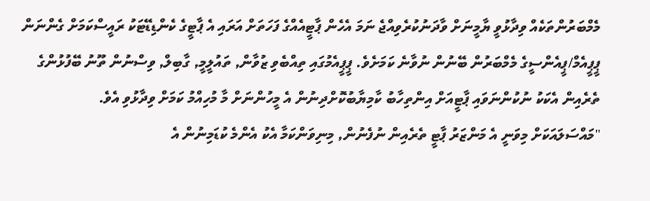މެމްބަރުންތަކެއް ވިދާޅުވީ ޔާމީނަށް ވާދަނުކުރެވިއްޖެ ނަމަ އެހެން ޕާޓީއެއްގެ ފަހަތަށް އަރައި އެ ޕާޓީގެ ކެންޑިޑޭޓަކު ރައީސްކަމަށް ގެންނަން ޕީޕީއެމް/ޕީއެންސީގެ މެމްބަރުން ބޭނުން ނުވާނެ ކަމަށެވެ. ޕީޕީއެމުގައި ތިއްބެވި ޒުވާން, ތައުލީމީ, ގާބިލް, ވިސްނުން ތޫނު ބޭފުޅުންގެ ތެރެއިން އެކަކު ނުކުންނަވައި ޕާޓީއަށް އިންތިހާބު ކާމިޔާބުކޮށްދިނުން އެ މީހުންނަށް މާ މުހިއްމު ކަމަށް ވިދާޅުވި އެވެ.
"މައްސަލައަކަށް މިވަނީ އެ މަންޒަރު ޕާޓީ ތެރެއިން ނުފެނުން, މިނިވަންކަމާ އެކު އެންމެ ކުޑަމިނުން އެ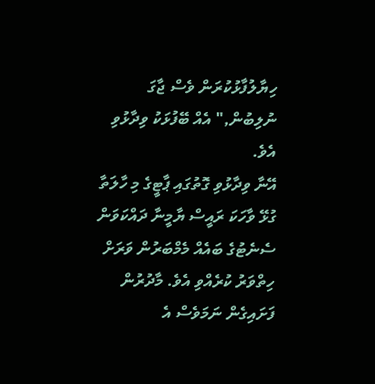ހިޔާލުފާޅުކުރަން ވެސް ޖާގަ ނުލިބުން," އެއް ބޭފުޅަކު ވިދާޅުވި އެވެ.
އޭނާ ވިދާޅުވި ގޮތުގައި ޕާޓީގެ މި ހާލަތާ ގުޅޭ ވާހަކަ ރައީސް ޔާމީނާ ދައްކަވަން ސެނެޓުގެ ބައެއް މެމްބަރުން ވަރަށް ހިތްވަރު ކުރެއްވި އެވެ. މާދުރުން ފަށައިގެން ނަމަވެސް އެ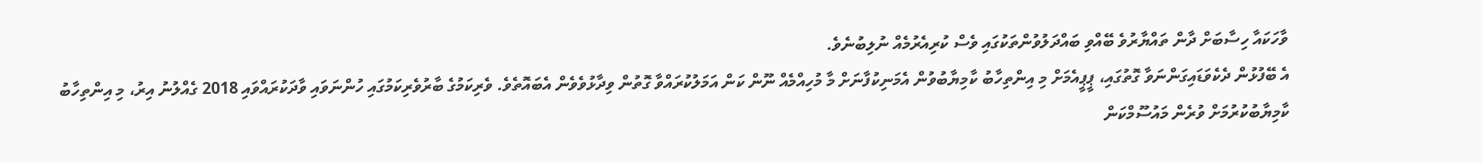ވާހަކައާ ހިސާބަށް ދާން ތައްޔާރުވެ ބޭއްވި ބައްދަލުވުންތަކުގައި ވެސް ކުރިއެރުމެއް ނުލިބުނެވެ.
އެ ބޭފުޅުން ދެކެވަޑައިގަންނަވާ ގޮތުގައި، ޕީޕީއެމަށް މި އިންތިހާބު ކާމިޔާބުވުން އެމަނިކުފާނަށް މާ މުހިއްމެއް ނޫން ކަން އަމަލުކުރައްވާ ގޮތުން ވިދާޅުވެވެން އެބައޮތެވެ. ވެރިކަމުގެ ބާރުވެރިކަމުގައި ހުންނަވައި ވާދަކުރައްވައި 2018 ގެއްލުނު އިރު، މި އިންތިހާބު ކާމިޔާބުކުރުމަށް ވުރެން މައުސޫމްކަން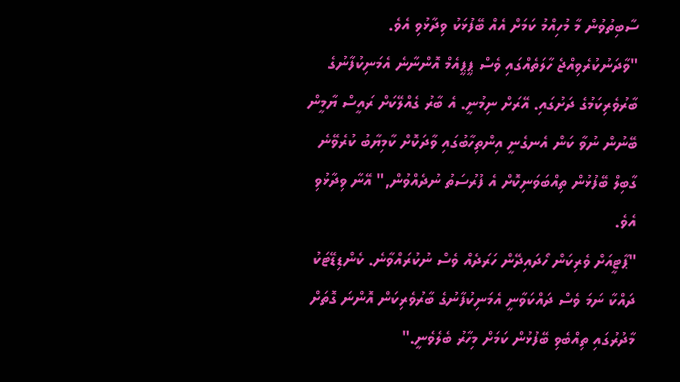ސާބިތުވުން މާ މުހިއްމު ކަމަށް އެއް ބޭފުޅަކު ވިދާޅުވި އެވެ.
"ވާދަނުކުރެވިއްޖެ ހާލަތެއްގައި ވެސް ޕީޕީއެމް އޮންނާނެ އެމަނިކުފާނުގެ ބާރުވެރިކަމުގެ ދަށުގައި. އޭރަށް ނިމުނީ. އެ ބާރު ގެއްލޭކަށް ރައީސް ޔާމީން ބޭނުން ނުވާ ކަން އެނގެނީ އިންތިހާބުގައި ވާދަކޮށް ކާމިޔާބު ކުރެވޭނެ ގާބިލް ބޭފުޅުން ތިއްބަވަނިކޮށް އެ ފުރުސަތު ނުދެއްވުން," އޭނާ ވިދާޅުވި އެވެ.
"ޕާޓީއަށް ވެރިކަން ހޯދައިދޭން ހަރަދެއް ވެސް ނުކުރައްވާނެ. ކެންޑިޑޭޓަކު ދައްކާ ނަމަ ވެސް ދައްކަވާނީ އެމަނިކުފާނުގެ ބާރުވެރިކަން އޮންނަ ގޮތަށް މާދުރުގައި ތިއްބެވި ބޭފުޅުން ކަމަށް މިހާރު ބެލެވެނީ."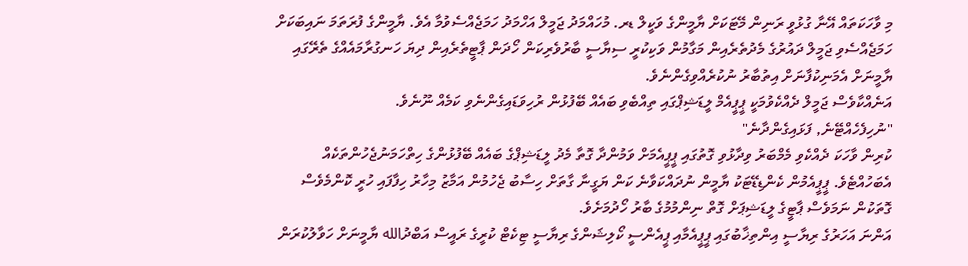މި ވާހަކަތައް އޭނާ ގުޅުވީ ރަނިން މޭޓަކަށް ޔާމީންގެ ވަކީލް ޑރ. މުހައްމަދު ޖަމީލް އަހްމަދު ހަމަޖެއްސެވުމާ އެވެ. ޔާމީންގެ ފުރަތަމަ ނައިބަކަށް ހަމަޖެއްސެވި ޖަމީލް ދައުރުގެ މެދުތެރެއިން މަގާމުން ވަކިކުރީ ސިޔާސީ ބާރުވެރިކަން ހޯދަން ޕާޓީތެރެއިން ދިޔަ ހަނގުރާމައެއްގެ ތެރޭގައި ޔާމީނަށް އެމަނިކުފާނަށް އިތުބާރު ނުކުރެއްވިގެންނެވެ.
އަނެއްކާވެސް ޖަމީލް ދެއްކެވުމަކީ ޕީޕީއެމް ލީޑަޝިޕްގައި ތިއްބެވި ބައެއް ބޭފުޅުން ރުހިވަޑައިގެންނެވި ކަމެއް ނޫނެވެ.
"ނުހިފެހެއްޓޭނެ, ފަޅައިގެންދާނެ"
ކުރިން ވާހަކަ ދެއްކެވި މެމްބަރު ވިދާޅުވި ގޮތުގައި ޕީޕީއެމަށް ވަމުންދާ ގޮތާ މެދު ލީޑަޝިޕްގެ ބައެއް ބޭފުޅުންގެ ހިތްހަމަނުޖެހުންތަކެއް އެބަހުއްޓެވެ. ޕީޕީއެމުން ކެންޑިޑޭޓަކު ޔާމީން ނުދައްކަވާނެ ކަން ޔަގީނާ ގާތަށް ހިސާބު ޖެހުމުން އަމާޒު މިހާރު ހިފާފައި ހުރީ ކޮންމެވެސް ގޮތަކުން ނަމަވެސް ޕާޓީގެ ލީޑަޝިޕަށް ގޮތް ނިންމުމުގެ ބާރު ހޯދުމަށެވެ.
އަންނަ އަހަރުގެ ރިޔާސީ އިންތިޚާބުގައި ޕީޕީއެމާއި ޕީއެންސީ ކޯލިޝަންގެ ރިޔާސީ ޓިކެޓް ކުރީގެ ރައީސް އަބްދުالله ޔާމީނަށް ހަވާލުކުރަން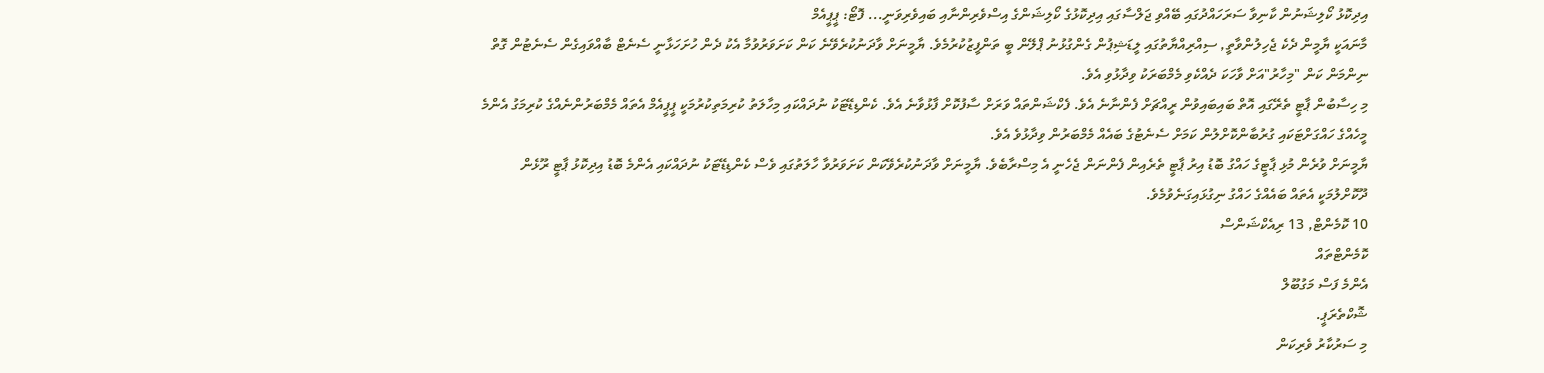އިދިކޮޅު ކޯލިޝަނުން ކާނިވާ ސަރަހައްދުގައި ބޭއްވި ޖަލްސާގައި އިދިކޮޅުގެ ކޯލިޝަންގެ އިސްވެރިންނާއި ބައިވެރިވަނީ... ފޮޓޯ: ޕީޕީއެމް
މާނައަކީ ޔާމީން ދެކެ ޖެހިލުންވާތީ, ސިއްރިއްޔާތުގައި ލީޑަޝިޕުން ގެންގުޅުނު ޕްލޭން ބީ ތަންފީޒުކުރުމެވެ. ޔާމީނަށް ވާދަނުކުރެވޭނެ ކަން ކަށަވަރުވުމާ އެކު ދެން ހުށަހަޅާނީ ސެނެޓް ބާއްވައިގެން ސެނެޓުން ގޮތް ނިންމަން ކަން "މިހާރު"އަށް ވާހަކަ ދެއްކެވި މެމްބަރަކު ވިދާޅުވި އެވެ.
މި ހިސާބުން ޕާޓީ ތެރޭގައި އޮތް ބައިބައިވުން ރީއްޗަށް ފެންނާނެ އެވެ. ފެކްޝަންތައް ވަރަށް ސާފުކޮށް ފާޅުވާނެ އެވެ. ކެންޑިޑޭޓަކު ނުދައްކައި މިހާލަތު ކުރިމަތިކުރުމަކީ ޕީޕީއެމް އެތައް މެމްބަރުންނެއްގެ ކުރިމަގު އެންމެ މީހެއްގެ ހައްގަށްޓަކައި ގުރުބާންކޮށްލުން ކަމަށް ސެނެޓުގެ ބައެއް މެމްބަރުން ވިދާޅުވެ އެވެ.
ޔާމީނަށް ވުރެން މުޅި ޕާޓީގެ ހައްގު ބޮޑު އިރު ޕާޓީ ތެރެއިން ފެންނަން ޖެހެނީ އެ މިސްރާބެވެ. ޔާމީނަށް ވާދަނުކުރެވޭކަން ކަށަވަރުވާ ހާލަތުގައި ވެސް ކެންޑިޑޭޓަކު ނުދައްކައި އެންމެ ބޮޑު އިދިކޮޅު ޕާޓީ ރޫޅެން ދޫކޮށްލުމަކީ އެތައް ބައެއްގެ ހައްގު ނިގުޅައިގަނެވުމެވެ.
10 ކޮމެންޓް, 13 ރިއެކްޝަންސް
ކޮމެންޓްތައް
އެންމެ ފަސް މަގުބޫލް
ޝޮކްތެރަޕީ.
މި ސަރުކާރު ވެރިކަން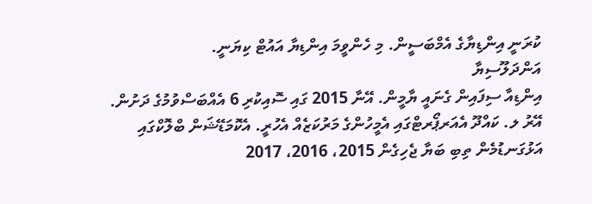ކުރަނީ އިންޑިޔާގެ އެމްބަސީން. މި ހެންވީމަ އިންޑިޔާ އައުޓް ކިޔަނީ.
އަންދަލޫސިޔާ
އިންޑިއާ ސިފައިން ގެނައީ ޔާމީން. އޭނާ 2015 ގައި ސޮއިކުރި 6 އެއްބަސްވުމުގެ ދަށުން. އޭރު ލ. ކައްދޫ އެއަރޕޯރޓްގައި އެމީހުންގެ މަރުކަޒެއް އެހުރީ. އެކޮމަޑޭޝަން ބްލޮކްގައި އަޅުގަނޑުމެން ތިބި ބަޔާ ޖެހިގެން 2015، 2016، 2017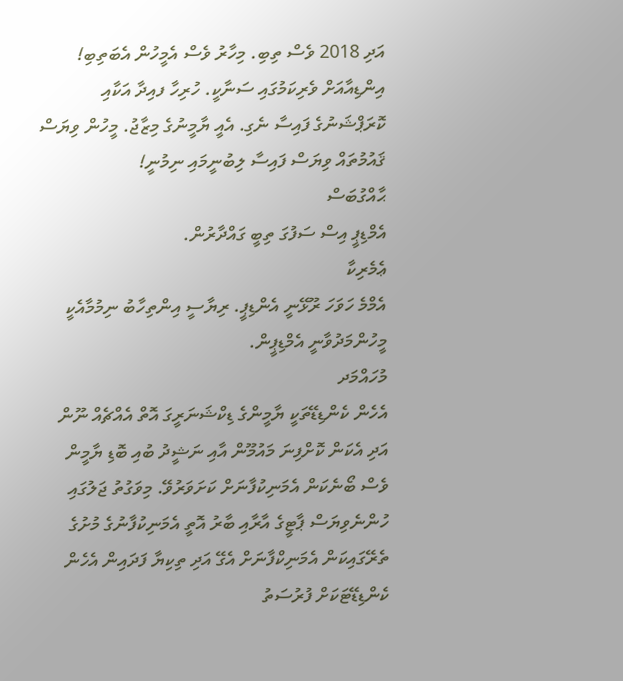އަދި 2018 ވެސް ތިބި. މިހާރު ވެސް އެމީހުން އެބަތިބި! އިންޑިއާއަށް ވެރިކަމުގައި ސަނާކީ. ހުރިހާ ފއިދާ އަކާއި ކޮރަޕްޝަނުގެ ފައިސާ ނެގި. އެއީ ޔާމީނުގެ މިޒާޖު. މީހުން ވިޔަސް ޤައުމުތައް ވިޔަސް ފައިސާ ލިބުނީމައި ނިމުނީ!
ޙާއްގުބަސް
އެމްޑިޕީ އިސް ސަފުގަ ތިބީ ގައްދާރުން.
ޢެމެރިކާ
އެމްމެ ހަވަހަ ރޫޅޭނީ އެންޑިޕީ. ރިޔާސީ އިންތިހާބު ނިމުމާއެކީ މީހުންމަދުވާނީ އެމްޑިޕީން.
މުހައްމަދ
އެހެން ކެންޑިޑޭތަކީ ޔާމީންގެ ޑިކްޝަނަރީގަ އޮތް އެއްޗެއް ނޫން އަދި އެކަން ކޮށްފިނަ މައުމޫން އާއި ނަޝީދު ބުއި ބޮޑި ޔާމީން ވެސް ބޯނެކަން އެމަނިކުފާނަށް ކަށަވަރުވޭ. މިވަގުތު ޖަލުގައި ހުންނެވިޔަސް ޕާޓީގެ އާރާއި ބާރު އޮތީ އެމަނިކުފާނުގެ މުށުގެ ތެރޭގައިކަން އެމަނިކްފާނަށް އެގޭ އަދި ތިކިޔާ ފަދައިން އެހެން ކެންޑިޑޭޓަކަށް ފުރުސަތު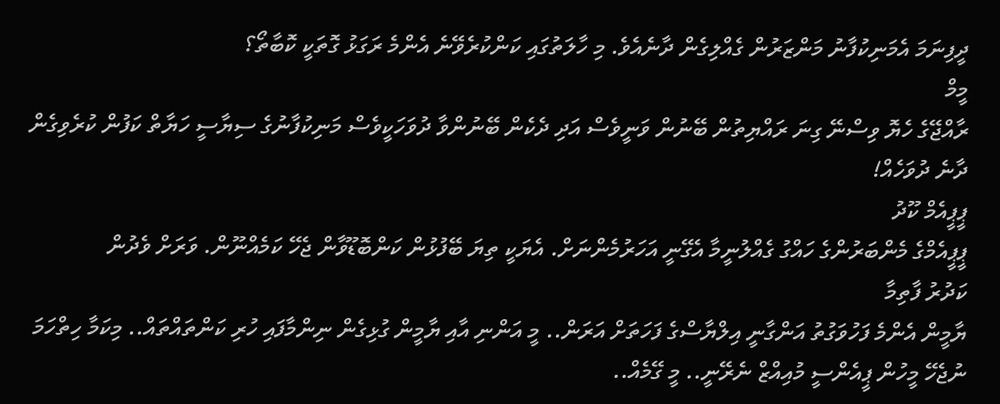ދީފިނަމަ އެމަނިކުފާނު މަންޒަރުން ގެއްލިގެން ދާނެއެވެ. މި ހާލަތުގައި ކަންކުރެވޭނެ އެންމެ ރަގަޅު ގޮތަކީ ކޮބާތޯ؟
މީމް
ރާއްޖޭގެ ހެޔޮ ވިސްނޭ ގިނަ ރައްޔިތުން ބޭނުން ވަނީވެސް އަދި ދެކެން ބޭނުންވާ ދުވަހަކީވެސް މަނިކުފާނުގެ ސިޔާސީ ހަޔާތް ކަފުން ކުރެވިގެން ދާނެ ދުވަހެއް!
ޕީޕީއެމް ކޫދު
ޕީޕީއެމްގެ މެންބަރުންގެ ހައްގު ގެއްލުނީމާ އެގޭނީ އަހަރުމެންނަށް. އެޔަކީ ތިޔަ ބޭފުޅުން ކަންބޮޑޫވާން ޖެހޭ ކަމެއްނޫން. ވަރަށް ވެދުން
ކަދުރު ފާތިމާ
ޔާމީން އެންމެ ފަހުވަގުތު އަންގާނީ އިލްޔާސްގެ ފަހަތަށް އަރަން.. މީ އަންނި އާއި ޔާމީން ގުޅިގެން ނިންމާފައި ހުރި ކަންތައްތައް.. މިކަމާ ހިތްހަމަ ނުޖެހޭ މީހުން ޕީއެންސީ މުއިއްޒް ނެރޭނީ.. މީ ގޭމެއް..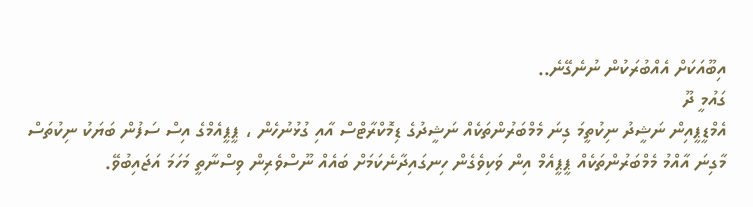އިބޫއަކަށް އެއްބުރަކުން ނުނެގޭނެ..
ގައުމީ ދޫ
އެމްޑީޕީއިން ނަޝީދު ނިކުތީމަ ގިނަ މެމްބަރުންތަކެއް ނަޝީދުގެ ޑިމޮކްރާޓްސް އާއި ގުޅުނުހެން ، ޕީޕީއެމްގެ އިސް ސަފުން ބަޔަކު ނިކުތަސް މާގިނަ އާއްމު މެމްބަރުންތަކެއް ޕީޕީއެމް އިން ވަކިވެގެން ހިނގައިދާނެކަމަށް ބައެއް ނޫސްވެރިން ވިސްނާތީ މަހަމަ އަޖައިބުވޭ.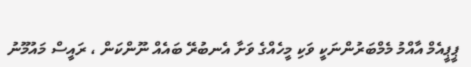ޕީޕީއެމް އާއްމު މެމްބަރުންނަކީ ވަކި މީހެއްގެ ވަށާ އެނބުރޭ ބައެއް ނޫންކަން ، ރައީސް މައުމޫނު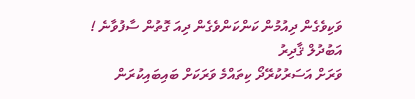ވަކިވެގެން ދިއުމުން ކަންކަންވެގެން ދިއަ ގޮތުން ސާފުވާނެ !
އަބުދުލް ޤާދިރު
ވަރަށް އަސަރުކުރޭދޯ ކިތައްމެ ވަރަކަށް ބައިބައިކުރަން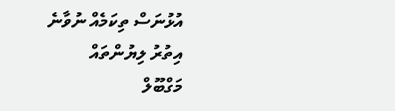އުޅުނަސް ތިކަމެއް ނުވާނެ
އިތުރު ލިޔުންތައް
މަގްބޫލް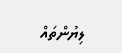ލިޔުންތައް